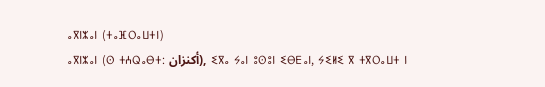ⴰⴳⵏⵣⴰⵏ (ⵜⴰⴼⵔⴰⵡⵜⵏ)
ⴰⴳⵏⵣⴰⵏ (ⵙ ⵜⵄⵕⴰⴱⵜ: أكنزان), ⵉⴳⴰ ⵢⴰⵏ ⵓⵙⵓⵏ ⵉⴱⴹⴰⵏ, ⵢⵉⵍⵉ ⴳ ⵜⴳⵔⴰⵡⵜ ⵏ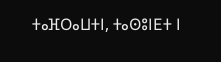ⵜⴰⴼⵔⴰⵡⵜⵏ, ⵜⴰⵙⵓⵏⴹⵜ ⵏ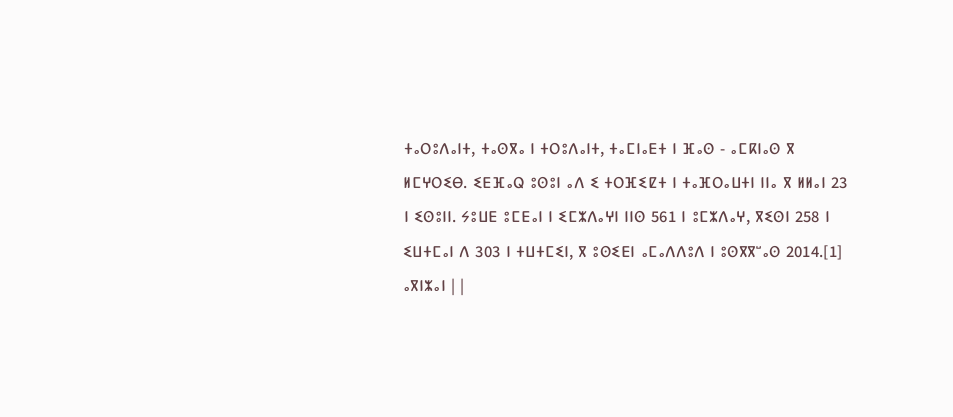ⵜⴰⵔⵓⴷⴰⵏⵜ, ⵜⴰⵙⴳⴰ ⵏ ⵜⵔⵓⴷⴰⵏⵜ, ⵜⴰⵎⵏⴰⴹⵜ ⵏ ⴼⴰⵙ - ⴰⵎⴽⵏⴰⵙ ⴳ ⵍⵎⵖⵔⵉⴱ. ⵉⴹⴼⴰⵕ ⵓⵙⵓⵏ ⴰⴷ ⵉ ⵜⵔⴼⵉⵇⵜ ⵏ ⵜⴰⴼⵔⴰⵡⵜⵏ ⵏⵏⴰ ⴳ ⵍⵍⴰⵏ 23 ⵏ ⵉⵙⵓⵏⵏ. ⵢⵓⵡⴹ ⵓⵎⴹⴰⵏ ⵏ ⵉⵎⵣⴷⴰⵖⵏ ⵏⵏⵙ 561 ⵏ ⵓⵎⵣⴷⴰⵖ, ⴳⵉⵙⵏ 258 ⵏ ⵉⵡⵜⵎⴰⵏ ⴷ 303 ⵏ ⵜⵡⵜⵎⵉⵏ, ⴳ ⵓⵙⵉⴹⵏ ⴰⵎⴰⴷⴷⵓⴷ ⵏ ⵓⵙⴳⴳⵯⴰⵙ 2014.[1]
ⴰⴳⵏⵣⴰⵏ | |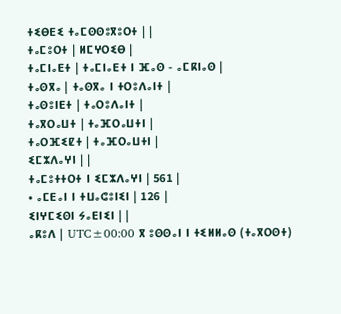ⵜⵉⴱⴹⵉ ⵜⴰⵎⵙⵙⵓⴳⵓⵔⵜ | |
ⵜⴰⵎⵓⵔⵜ | ⵍⵎⵖⵔⵉⴱ |
ⵜⴰⵎⵏⴰⴹⵜ | ⵜⴰⵎⵏⴰⴹⵜ ⵏ ⴼⴰⵙ - ⴰⵎⴽⵏⴰⵙ |
ⵜⴰⵙⴳⴰ | ⵜⴰⵙⴳⴰ ⵏ ⵜⵔⵓⴷⴰⵏⵜ |
ⵜⴰⵙⵓⵏⴹⵜ | ⵜⴰⵔⵓⴷⴰⵏⵜ |
ⵜⴰⴳⵔⴰⵡⵜ | ⵜⴰⴼⵔⴰⵡⵜⵏ |
ⵜⴰⵔⴼⵉⵇⵜ | ⵜⴰⴼⵔⴰⵡⵜⵏ |
ⵉⵎⵣⴷⴰⵖⵏ | |
ⵜⴰⵎⵓⵜⵜⵔⵜ ⵏ ⵉⵎⵣⴷⴰⵖⵏ | 561 |
• ⴰⵎⴹⴰⵏ ⵏ ⵜⵡⴰⵛⵓⵏⵉⵏ | 126 |
ⵉⵏⵖⵎⵉⵙⵏ ⵢⴰⴹⵏⵉⵏ | |
ⴰⴽⵓⴷ | UTC±00:00 ⴳ ⵓⵙⵙⴰⵏ ⵏ ⵜⵉⵍⵍⴰⵙ (ⵜⴰⴳⵔⵙⵜ)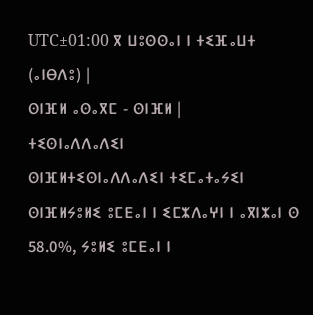UTC±01:00 ⴳ ⵡⵓⵙⵙⴰⵏ ⵏ ⵜⵉⴼⴰⵡⵜ (ⴰⵏⴱⴷⵓ) |
ⵙⵏⴼⵍ ⴰⵙⴰⴳⵎ - ⵙⵏⴼⵍ |
ⵜⵉⵙⵏⴰⴷⴷⴰⴷⵉⵏ
ⵙⵏⴼⵍⵜⵉⵙⵏⴰⴷⴷⴰⴷⵉⵏ ⵜⵉⵎⴰⵜⴰⵢⵉⵏ
ⵙⵏⴼⵍⵢⵓⵍⵉ ⵓⵎⴹⴰⵏ ⵏ ⵉⵎⵣⴷⴰⵖⵏ ⵏ ⴰⴳⵏⵣⴰⵏ ⵙ 58.0%, ⵢⵓⵍⵉ ⵓⵎⴹⴰⵏ ⵏ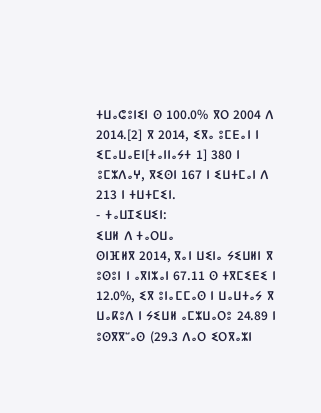ⵜⵡⴰⵛⵓⵏⵉⵏ ⵙ 100.0% ⴳⵔ 2004 ⴷ 2014.[2] ⴳ 2014, ⵉⴳⴰ ⵓⵎⴹⴰⵏ ⵏ ⵉⵎⴰⵡⴰⴹⵏ[ⵜⴰⵏⵏⴰⵢⵜ 1] 380 ⵏ ⵓⵎⵣⴷⴰⵖ, ⴳⵉⵙⵏ 167 ⵏ ⵉⵡⵜⵎⴰⵏ ⴷ 213 ⵏ ⵜⵡⵜⵎⵉⵏ.
- ⵜⴰⵡⵊⵉⵡⵉⵏ:
ⵉⵡⵍ ⴷ ⵜⴰⵔⵡⴰ
ⵙⵏⴼⵍⴳ 2014, ⴳⴰⵏ ⵡⵉⵏⴰ ⵢⵉⵡⵍⵏ ⴳ ⵓⵙⵓⵏ ⵏ ⴰⴳⵏⵣⴰⵏ 67.11 ⵙ ⵜⴳⵎⵉⴹⵉ ⵏ 12.0%, ⵉⴳ ⵓⵏⴰⵎⵎⴰⵙ ⵏ ⵡⴰⵡⵜⴰⵢ ⴳ ⵡⴰⴽⵓⴷ ⵏ ⵢⵉⵡⵍ ⴰⵎⵣⵡⴰⵔⵓ 24.89 ⵏ ⵓⵙⴳⴳⵯⴰⵙ (29.3 ⴷⴰⵔ ⵉⵔⴳⴰⵣⵏ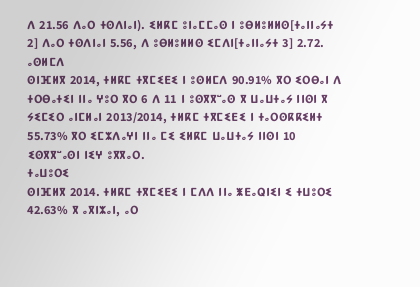ⴷ 21.56 ⴷⴰⵔ ⵜⵙⴷⵏⴰⵏ). ⵉⵍⴽⵎ ⵓⵏⴰⵎⵎⴰⵙ ⵏ ⵓⴱⵍⵓⵍⵍⵙ[ⵜⴰⵏⵏⴰⵢⵜ 2] ⴷⴰⵔ ⵜⵙⴷⵏⴰⵏ 5.56, ⴷ ⵓⴱⵍⵓⵍⵍⵙ ⵉⵎⴷⵏ[ⵜⴰⵏⵏⴰⵢⵜ 3] 2.72.
ⴰⵙⵍⵎⴷ
ⵙⵏⴼⵍⴳ 2014, ⵜⵍⴽⵎ ⵜⴳⵎⵉⴹⵉ ⵏ ⵓⵙⵍⵎⴷ 90.91% ⴳⵔ ⵉⵔⴱⴰⵏ ⴷ ⵜⵔⴱⴰⵜⵉⵏ ⵏⵏⴰ ⵖⵓⵔ ⴳⵔ 6 ⴷ 11 ⵏ ⵓⵙⴳⴳⵯⴰⵙ ⴳ ⵡⴰⵡⵜⴰⵢ ⵏⵏⵙⵏ ⴳ ⵢⵉⵎⵉⵔ ⴰⵏⵎⵍⴰⵏ 2013/2014, ⵜⵍⴽⵎ ⵜⴳⵎⵉⴹⵉ ⵏ ⵜⴰⵔⵙⴽⴽⵉⵍⵜ 55.73% ⴳⵔ ⵉⵎⵣⴷⴰⵖⵏ ⵏⵏⴰ ⵎⵉ ⵉⵍⴽⵎ ⵡⴰⵡⵜⴰⵢ ⵏⵏⵙⵏ 10 ⵉⵙⴳⴳⵯⴰⵙⵏ ⵏⵉⵖ ⵓⴳⴳⴰⵔ.
ⵜⴰⵡⵓⵔⵉ
ⵙⵏⴼⵍⴳ 2014. ⵜⵍⴽⵎ ⵜⴳⵎⵉⴹⵉ ⵏ ⵎⴷⴷ ⵏⵏⴰ ⵥⴹⴰⵕⵏⵉⵏ ⵉ ⵜⵡⵓⵔⵉ 42.63% ⴳ ⴰⴳⵏⵣⴰⵏ, ⴰⵔ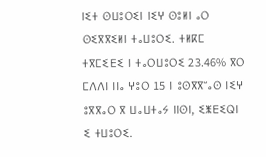ⵏⵉⵜ ⵙⵡⵓⵔⵉⵏ ⵏⵉⵖ ⵙⵓⵍⵏ ⴰⵔ ⵙⵉⴳⴳⵉⵍⵏ ⵜⴰⵡⵓⵔⵉ. ⵜⵍⴽⵎ ⵜⴳⵎⵉⴹⵉ ⵏ ⵜⴰⵔⵡⵓⵔⵉ 23.46% ⴳⵔ ⵎⴷⴷⵏ ⵏⵏⴰ ⵖⵓⵔ 15 ⵏ ⵓⵙⴳⴳⵯⴰⵙ ⵏⵉⵖ ⵓⴳⴳⴰⵔ ⴳ ⵡⴰⵡⵜⴰⵢ ⵏⵏⵙⵏ, ⵉⵥⴹⵉⵕⵏ ⵉ ⵜⵡⵓⵔⵉ.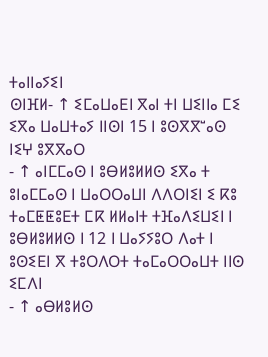ⵜⴰⵏⵏⴰⵢⵉⵏ
ⵙⵏⴼⵍ- ↑ ⵉⵎⴰⵡⴰⴹⵏ ⴳⴰⵏ ⵜⵏ ⵡⵉⵏⵏⴰ ⵎⵉ ⵉⴳⴰ ⵡⴰⵡⵜⴰⵢ ⵏⵏⵙⵏ 15 ⵏ ⵓⵙⴳⴳⵯⴰⵙ ⵏⵉⵖ ⵓⴳⴳⴰⵔ
- ↑ ⴰⵏⵎⵎⴰⵙ ⵏ ⵓⴱⵍⵓⵍⵍⵙ ⵉⴳⴰ ⵜ ⵓⵏⴰⵎⵎⴰⵙ ⵏ ⵡⴰⵔⵔⴰⵡⵏ ⴷⴷⵔⵏⵉⵏ ⵉ ⴽⵓ ⵜⴰⵎⵟⵟⵓⴹⵜ ⵎⴽ ⵍⵍⴰⵏⵜ ⵜⴼⴰⴷⵉⵡⵉⵏ ⵏ ⵓⴱⵍⵓⵍⵍⵙ ⵏ 12 ⵏ ⵡⴰⵢⵢⵓⵔ ⴷⴰⵜ ⵏ ⵓⵙⵉⴹⵏ ⴳ ⵜⵓⵔⴷⵔⵜ ⵜⴰⵎⴰⵔⵔⴰⵡⵜ ⵏⵏⵙ ⵉⵎⴷⵏ
- ↑ ⴰⴱⵍⵓⵍⵙ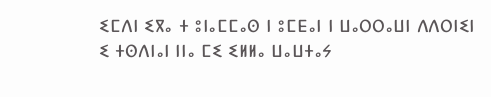ⵉⵎⴷⵏ ⵉⴳⴰ ⵜ ⵓⵏⴰⵎⵎⴰⵙ ⵏ ⵓⵎⴹⴰⵏ ⵏ ⵡⴰⵔⵔⴰⵡⵏ ⴷⴷⵔⵏⵉⵏ ⵉ ⵜⵙⴷⵏⴰⵏ ⵏⵏⴰ ⵎⵉ ⵉⵍⵍⴰ ⵡⴰⵡⵜⴰⵢ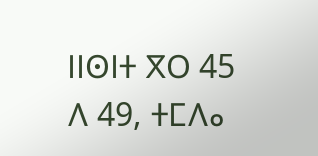ⵏⵏⵙⵏⵜ ⴳⵔ 45 ⴷ 49, ⵜⵎⴷⴰ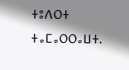ⵜⵓⴷⵔⵜ ⵜⴰⵎⴰⵔⵔⴰⵡⵜ.